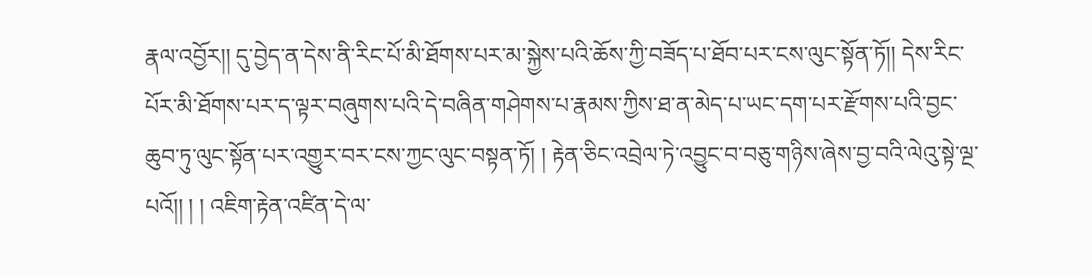རྣལ་འབྱོར།། དུ་བྱེད་ན་དེས་ནི་རིང་པོ་མི་ཐོགས་པར་མ་སྐྱེས་པའི་ཆོས་ཀྱི་བཟོད་པ་ཐོབ་པར་ངས་ལུང་སྟོན་ཏོ།། དེས་རིང་པོར་མི་ཐོགས་པར་ད་ལྟར་བཞུགས་པའི་དེ་བཞིན་གཤེགས་པ་རྣམས་ཀྱིས་ཐ་ན་མེད་པ་ཡང་དག་པར་རྫོགས་པའི་བྱང་ཆུབ་ཏུ་ལུང་སྟོན་པར་འགྱུར་བར་ངས་ཀྱང་ལུང་བསྟན་ཏོ། ། རྟེན་ཅིང་འབྲེལ་ཏེ་འབྱུང་བ་བཅུ་གཉིས་ཞེས་བྱ་བའི་ལེའུ་སྟེ་ལྔ་པའོ།། ། ། འཇིག་རྟེན་འཛིན་དེ་ལ་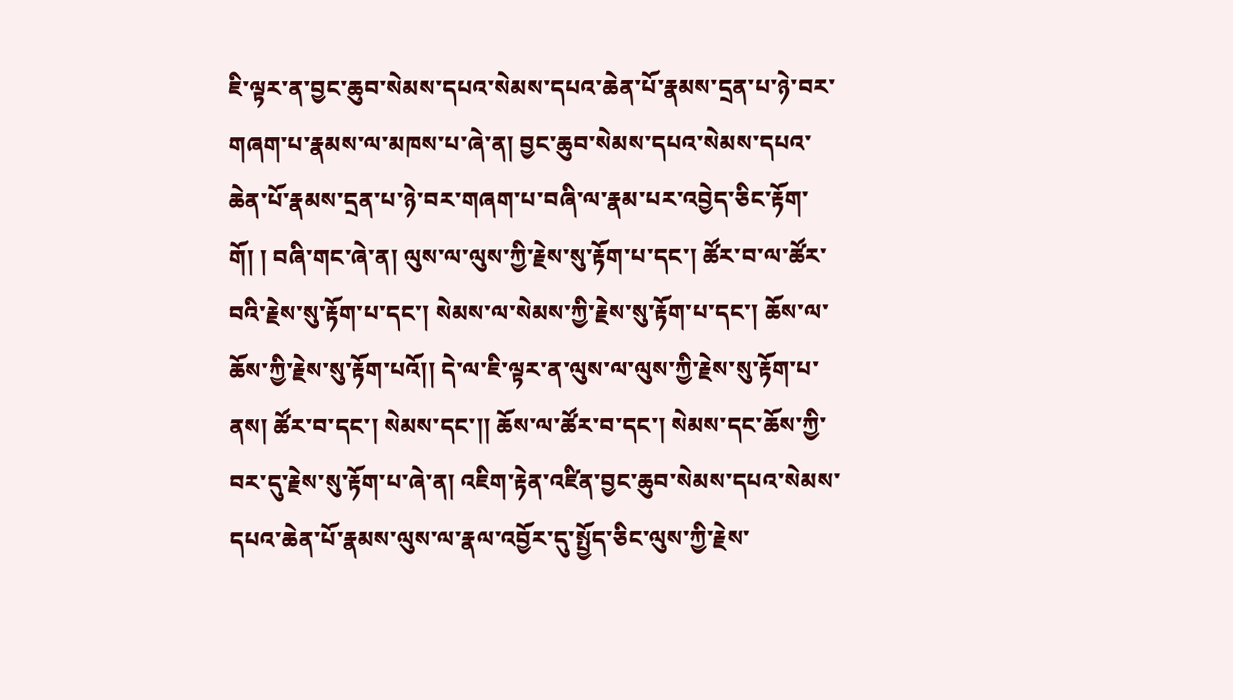ཇི་ལྟར་ན་བྱང་ཆུབ་སེམས་དཔའ་སེམས་དཔའ་ཆེན་པོ་རྣམས་དྲན་པ་ཉེ་བར་གཞག་པ་རྣམས་ལ་མཁས་པ་ཞེ་ན། བྱང་ཆུབ་སེམས་དཔའ་སེམས་དཔའ་ཆེན་པོ་རྣམས་དྲན་པ་ཉེ་བར་གཞག་པ་བཞི་ལ་རྣམ་པར་འབྱེད་ཅིང་རྟོག་གོ། ། བཞི་གང་ཞེ་ན། ལུས་ལ་ལུས་ཀྱི་རྗེས་སུ་རྟོག་པ་དང་། ཚོར་བ་ལ་ཚོར་བའི་རྗེས་སུ་རྟོག་པ་དང་། སེམས་ལ་སེམས་ཀྱི་རྗེས་སུ་རྟོག་པ་དང་། ཆོས་ལ་ཆོས་ཀྱི་རྗེས་སུ་རྟོག་པའོ།། དེ་ལ་ཇི་ལྟར་ན་ལུས་ལ་ལུས་ཀྱི་རྗེས་སུ་རྟོག་པ་ནས། ཚོར་བ་དང་། སེམས་དང་།། ཆོས་ལ་ཚོར་བ་དང་། སེམས་དང་ཆོས་ཀྱི་བར་དུ་རྗེས་སུ་རྟོག་པ་ཞེ་ན། འཇིག་རྟེན་འཛིན་བྱང་ཆུབ་སེམས་དཔའ་སེམས་དཔའ་ཆེན་པོ་རྣམས་ལུས་ལ་རྣལ་འབྱོར་དུ་སྤྱོད་ཅིང་ལུས་ཀྱི་རྗེས་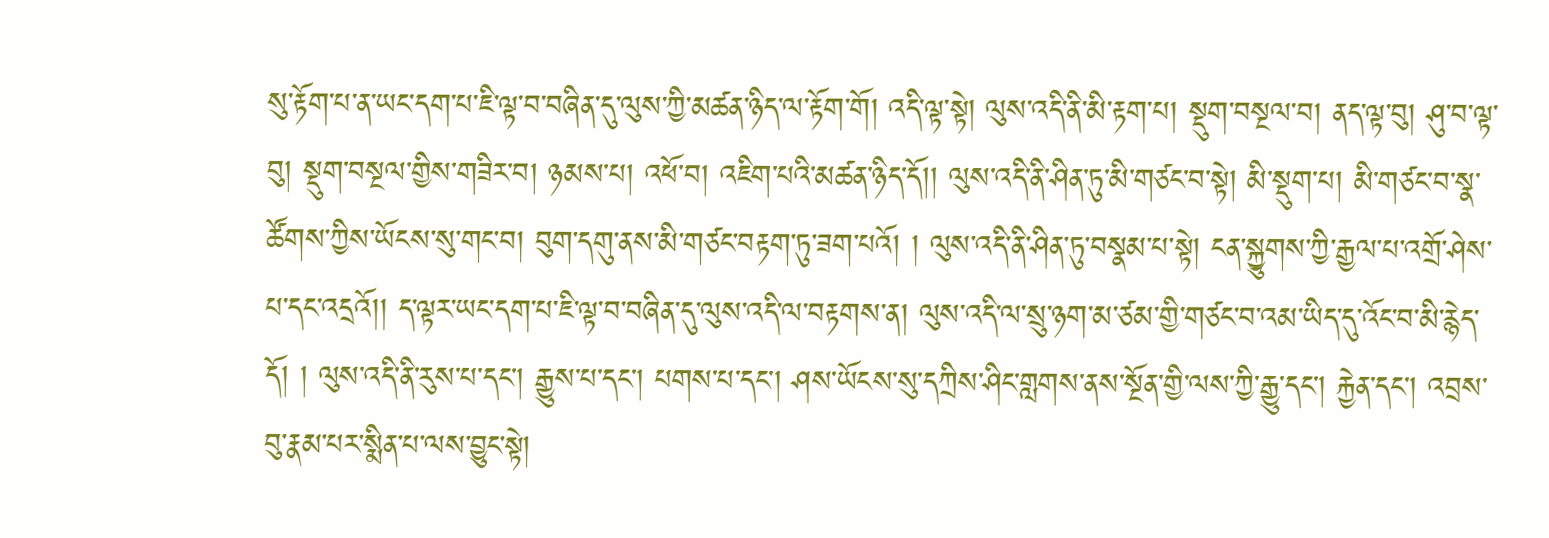སུ་རྟོག་པ་ན་ཡང་དག་པ་ཇི་ལྟ་བ་བཞིན་དུ་ལུས་ཀྱི་མཚན་ཉིད་ལ་རྟོག་གོ། འདི་ལྟ་སྟེ། ལུས་འདི་ནི་མི་རྟག་པ། སྡུག་བསྔལ་བ། ནད་ལྟ་བུ། ཤུ་བ་ལྟ་བུ། སྡུག་བསྔལ་གྱིས་གཟིར་བ། ཉམས་པ། འཕོ་བ། འཇིག་པའི་མཚན་ཉིད་དོ།། ལུས་འདི་ནི་ཤིན་ཏུ་མི་གཙང་བ་སྟེ། མི་སྡུག་པ། མི་གཙང་བ་སྣ་ཚོགས་ཀྱིས་ཡོངས་སུ་གང་བ། བུག་དགུ་ནས་མི་གཙང་བརྟག་ཏུ་ཟག་པའོ། ། ལུས་འདི་ནི་ཤིན་ཏུ་བསྣམ་པ་སྟེ། ངན་སྐྱུགས་ཀྱི་རྒྱལ་པ་འགྲོ་ཤེས་པ་དང་འདྲའོ།། ད་ལྟར་ཡང་དག་པ་ཇི་ལྟ་བ་བཞིན་དུ་ལུས་འདི་ལ་བརྟགས་ན། ལུས་འདི་ལ་སྲུ་ཉག་མ་ཙམ་གྱི་གཙང་བ་འམ་ཡིད་དུ་འོང་བ་མི་རྙེད་དོ། ། ལུས་འདི་ནི་རུས་པ་དང་། རྒྱུས་པ་དང་། པགས་པ་དང་། ཤས་ཡོངས་སུ་དཀྲིས་ཤིང་གླགས་ནས་སྔོན་གྱི་ལས་ཀྱི་རྒྱུ་དང་། རྐྱེན་དང་། འབྲས་བུ་རྣམ་པར་སྨིན་པ་ལས་བྱུང་སྟེ།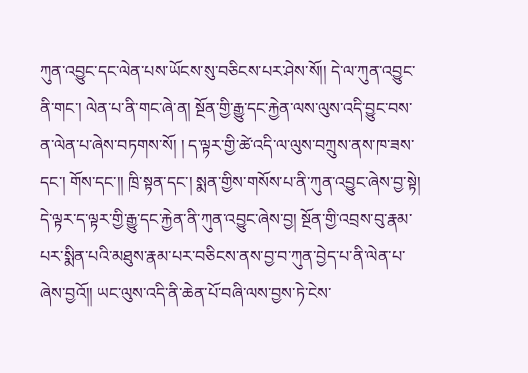ཀུན་འབྱུང་དང་ལེན་པས་ཡོངས་སུ་བཅིངས་པར་ཤེས་སོ།། དེ་ལ་ཀུན་འབྱུང་ནི་གང་། ལེན་པ་ནི་གང་ཞེ་ན། སྔོན་གྱི་རྒྱུ་དང་རྐྱེན་ལས་ལུས་འདི་བྱུང་བས་ན་ལེན་པ་ཞེས་བཏགས་སོ། ། ད་ལྟར་གྱི་ཚེ་འདི་ལ་ལུས་བཀྲུས་ནས་ཁ་ཟས་དང་། གོས་དང་།། ཁྲི་སྟན་དང་། སྨན་གྱིས་གསོས་པ་ནི་ཀུན་འབྱུང་ཞེས་བྱ་སྟེ། དེ་ལྟར་ད་ལྟར་གྱི་རྒྱུ་དང་རྐྱེན་ནི་ཀུན་འབྱུང་ཞེས་བྱ། སྔོན་གྱི་འབྲས་བུ་རྣམ་པར་སྨིན་པའི་མཐུས་རྣམ་པར་བཅིངས་ནས་བྱ་བ་ཀུན་བྱེད་པ་ནི་ལེན་པ་ཞེས་བྱའོ།། ཡང་ལུས་འདི་ནི་ཆེན་པོ་བཞི་ལས་བྱས་ཏེ་ངེས་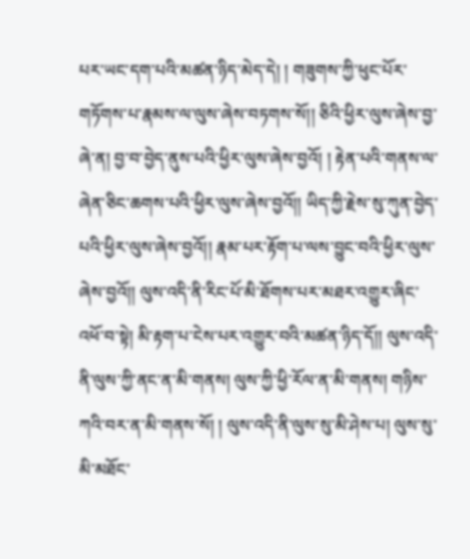པར་ཡང་དག་པའི་མཚན་ཉིད་མེད་དེ། ། གཟུགས་ཀྱི་ཕུང་པོར་གཏོགས་པ་རྣམས་ལ་ལུས་ཞེས་བཏགས་སོ།། ཅིའི་ཕྱིར་ལུས་ཞེས་བྱ་ཞེ་ན། བྱ་བ་བྱེད་ནུས་པའི་ཕྱིར་ལུས་ཞེས་བྱའོ། ། རྟེན་པའི་གནས་ལ་ཞེན་ཅིང་ཆགས་པའི་ཕྱིར་ལུས་ཞེས་བྱའོ།། ཡིད་ཀྱི་རྗེས་སུ་ཀུན་བྱེད་པའི་ཕྱིར་ལུས་ཞེས་བྱའོ།། རྣམ་པར་རྟོག་པ་ལས་བྱུང་བའི་ཕྱིར་ལུས་ཞེས་བྱའོ།། ལུས་འདི་ནི་རིང་པོ་མི་ཐོགས་པར་མཐར་འགྱུར་ཞིང་འཕོ་བ་སྟེ། མི་རྟག་པ་ངེས་པར་འགྱུར་བའི་མཚན་ཉིད་དོ།། ལུས་འདི་ནི་ལུས་ཀྱི་ནང་ན་མི་གནས། ལུས་ཀྱི་ཕྱི་རོལ་ན་མི་གནས། གཉིས་ཀའི་བར་ན་མི་གནས་སོ། ། ལུས་འདི་ནི་ལུས་སུ་མི་ཤེས་པ། ལུས་སུ་མི་མཐོང་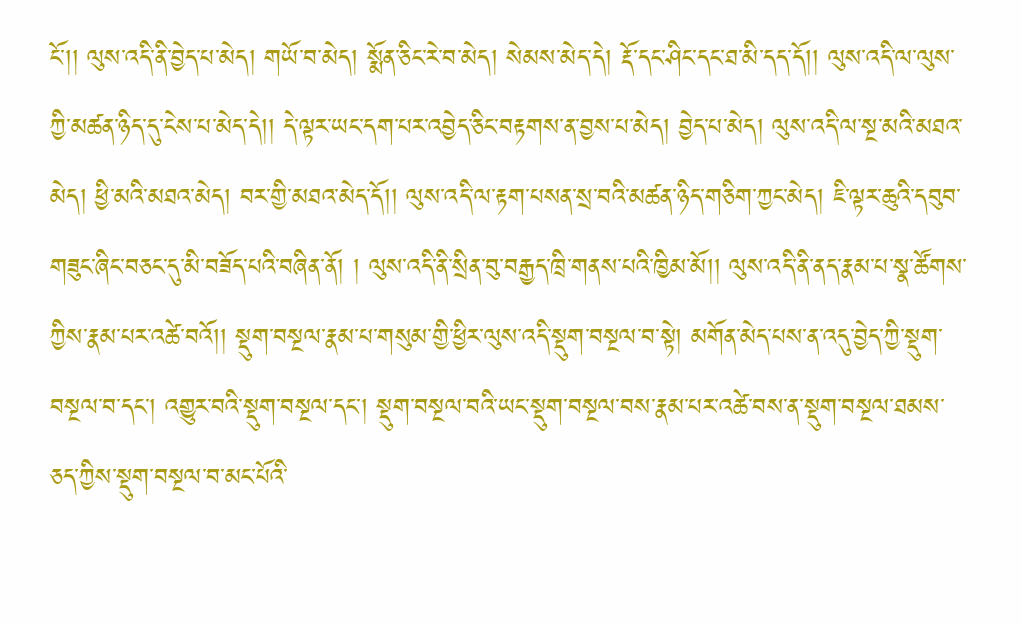ངོ་།། ལུས་འདི་ནི་བྱེད་པ་མེད། གཡོ་བ་མེད། སྨོན་ཅིང་རེ་བ་མེད། སེམས་མེད་དེ། རྡོ་དང་ཤིང་དང་ཐ་མི་དད་དོ།། ལུས་འདི་ལ་ལུས་ཀྱི་མཚན་ཉིད་དུ་ངེས་པ་མེད་དེ།། དེ་ལྟར་ཡང་དག་པར་འབྱེད་ཅིང་བརྟགས་ན་བྱས་པ་མེད། བྱེད་པ་མེད། ལུས་འདི་ལ་སྔ་མའི་མཐའ་མེད། ཕྱི་མའི་མཐའ་མེད། བར་གྱི་མཐའ་མེད་དོ།། ལུས་འདི་ལ་རྟག་པསན་སྲ་བའི་མཚན་ཉིད་གཅིག་ཀྱང་མེད། ཇི་ལྟར་ཆུའི་དབུབ་གཟུང་ཞིང་བཅང་དུ་མི་བཟོད་པའི་བཞིན་ནོ། ། ལུས་འདི་ནི་སྲིན་བུ་བརྒྱད་ཁྲི་གནས་པའི་ཁྱིམ་མོ།། ལུས་འདི་ནི་ནད་རྣམ་པ་སྣ་ཚོགས་ཀྱིས་རྣམ་པར་འཚེ་བའོ།། སྡུག་བསྔལ་རྣམ་པ་གསུམ་གྱི་ཕྱིར་ལུས་འདི་སྡུག་བསྔལ་བ་སྟེ། མགོན་མེད་པས་ན་འདུ་བྱེད་ཀྱི་སྡུག་བསྔལ་བ་དང་། འགྱུར་བའི་སྡུག་བསྔལ་དང་། སྡུག་བསྔལ་བའི་ཡང་སྡུག་བསྔལ་བས་རྣམ་པར་འཚེ་བས་ན་སྡུག་བསྔལ་ཐམས་ཅད་ཀྱིས་སྡུག་བསྔལ་བ་མང་པོའི་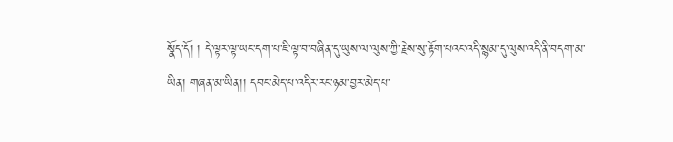སྣོད་དོ། ། དེ་ལྟར་ལྟ་ཡང་དག་པ་ཇི་ལྟ་བ་བཞིན་དུ་ཡུས་ལ་ལུས་ཀྱི་རྗེས་སུ་རྟོག་པའང་འདི་སྙམ་དུ་ལུས་འདི་ནི་བདག་མ་ཡིན། གཞན་མ་ཡིན།། དབང་མེད་པ་འདིར་རང་ཉམ་བྱར་མེད་པ་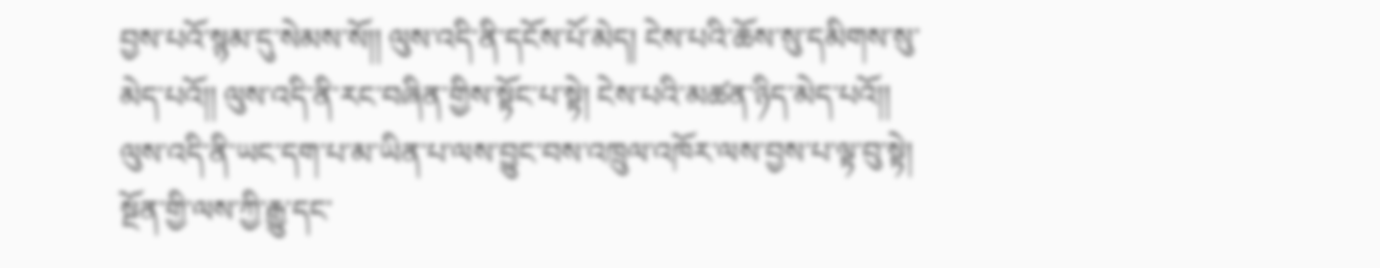བྱས་པའོ་སྙམ་དུ་སེམས་སོ།། ལུས་འདི་ནི་དངོས་པོ་མེད། ངེས་པའི་ཆོས་སུ་དམིགས་སུ་མེད་པའོ།། ལུས་འདི་ནི་རང་བཞིན་གྱིས་སྟོང་པ་སྟེ། ངེས་པའི་མཚན་ཉིད་མེད་པའོ།། ལུས་འདི་ནི་ཡང་དག་པ་མ་ཡིན་པ་ལས་བྱུང་བས་འཁྲུལ་འཁོར་ལས་བྱས་པ་ལྟ་བུ་སྟེ། སྔོན་གྱི་ལས་ཀྱི་རྒྱུ་དང་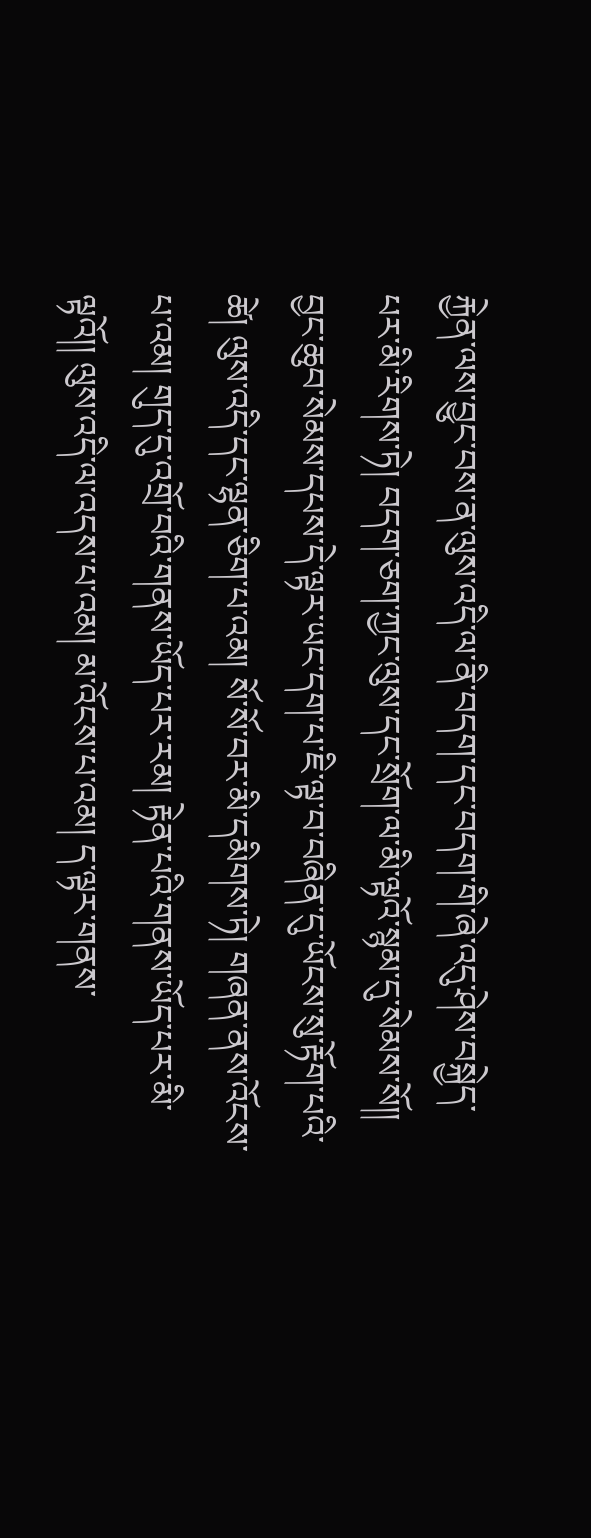རྐྱེན་ལས་བྱུང་བས་ན་ལུས་འདི་ལ་ནི་བདག་དང་བདག་གི་ཞེ་འདུ་ཤེས་བསྐྱེད་པར་མི་རིགས་ཏེ། བདག་ཅག་ཀྱང་ལུས་དང་སྲོག་ལ་མི་ལྟའོ་སྙམ་དུ་སེམས་སོ།། བྱང་ཆུབ་སེམས་དཔས་དེ་ལྟར་ཡང་དག་པ་ཇི་ལྟ་བ་བཞིན་དུ་ཡོངས་སུ་རྟོག་པའི་ཚེ། ལུས་འདི་དང་ལྷན་ཅིག་པ་འམ། སོ་སོ་བར་མི་དམིགས་ཏེ། གཞན་ནས་འོངས་པ་འམ། གུད་དུ་འགྲོ་བའི་གནས་ཡོད་པར་རམ། རྟེན་པའི་གནས་ཡོད་པར་མི་ལྟའོ།། ལུས་འདི་ལ་འདས་པ་འམ། མ་འོངས་པ་འམ། ད་ལྟར་གནས་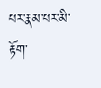པར་རྣམ་པར་མི་རྟོག་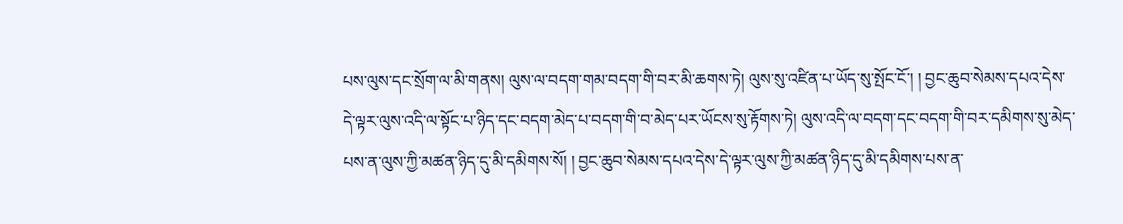པས་ལུས་དང་སྲོག་ལ་མི་གནས། ལུས་ལ་བདག་གམ་བདག་གི་བར་མི་ཆགས་ཏེ། ལུས་སུ་འཛིན་པ་ཡོད་སུ་སྤོང་ངོ་། ། བྱང་ཆུབ་སེམས་དཔའ་དེས་དེ་ལྟར་ལུས་འདི་ལ་སྟོང་པ་ཉིད་དང་བདག་མེད་པ་བདག་གི་བ་མེད་པར་ཡོངས་སུ་རྟོགས་ཏེ། ལུས་འདི་ལ་བདག་དང་བདག་གི་བར་དམིགས་སུ་མེད་པས་ན་ལུས་ཀྱི་མཚན་ཉིད་དུ་མི་དམིགས་སོ། ། བྱང་ཆུབ་སེམས་དཔའ་དེས་དེ་ལྟར་ལུས་ཀྱི་མཚན་ཉིད་དུ་མི་དམིགས་པས་ན་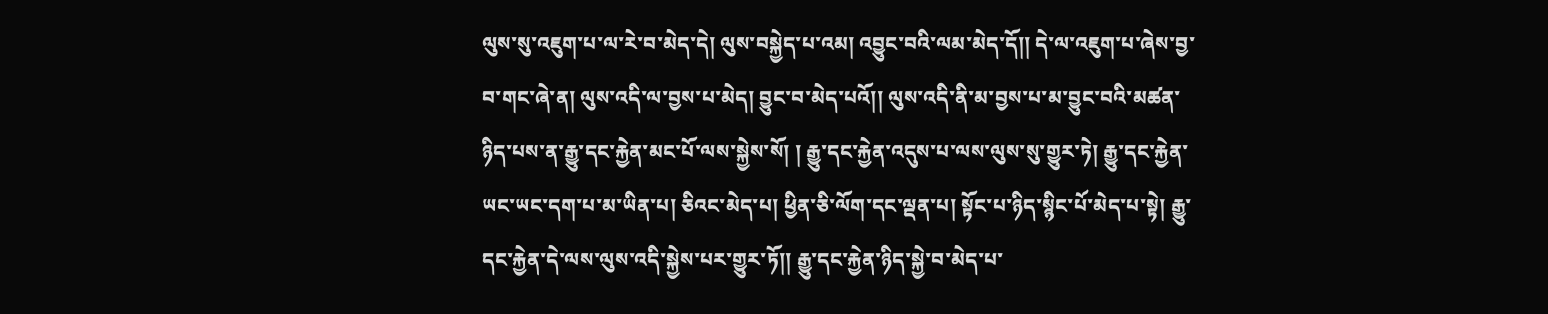ལུས་སུ་འཇུག་པ་ལ་རེ་བ་མེད་དེ། ལུས་བསྐྱེད་པ་འམ། འབྱུང་བའི་ལམ་མེད་དོ།། དེ་ལ་འཇུག་པ་ཞེས་བྱ་བ་གང་ཞེ་ན། ལུས་འདི་ལ་བྱས་པ་མེད། བྱུང་བ་མེད་པའོ།། ལུས་འདི་ནི་མ་བྱས་པ་མ་བྱུང་བའི་མཚན་ཉིད་པས་ན་རྒྱུ་དང་རྐྱེན་མང་པོ་ལས་སྐྱེས་སོ། ། རྒྱུ་དང་རྐྱེན་འདུས་པ་ལས་ལུས་སུ་གྱུར་ཏེ། རྒྱུ་དང་རྐྱེན་ཡང་ཡང་དག་པ་མ་ཡིན་པ། ཅིའང་མེད་པ། ཕྱིན་ཅི་ལོག་དང་ལྡན་པ། སྟོང་པ་ཉིད་སྙིང་པོ་མེད་པ་སྟེ། རྒྱུ་དང་རྐྱེན་དེ་ལས་ལུས་འདི་སྐྱེས་པར་གྱུར་ཏོ།། རྒྱུ་དང་རྐྱེན་ཉིད་སྐྱེ་བ་མེད་པ་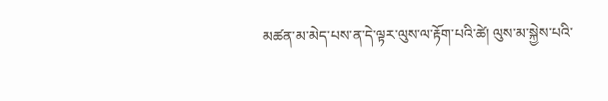མཚན་མ་མེད་པས་ན་དེ་ལྟར་ལུས་ལ་རྟོག་པའི་ཚེ། ལུས་མ་སྐྱེས་པའི་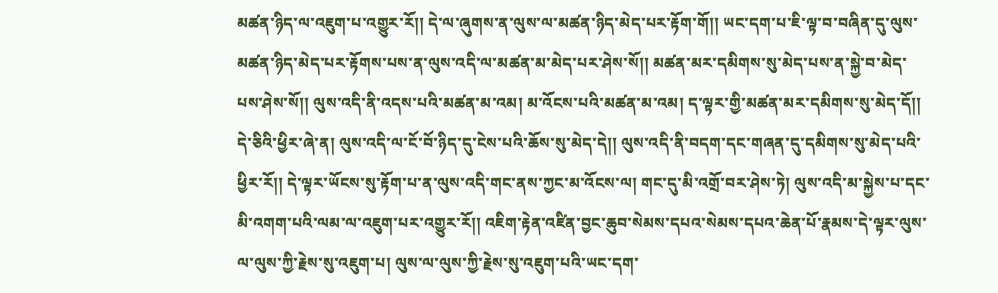མཚན་ཉིད་ལ་འཇུག་པ་འགྱུར་རོ།། དེ་ལ་ཞུགས་ན་ལུས་ལ་མཚན་ཉིད་མེད་པར་རྟོག་གོ།། ཡང་དག་པ་ཇི་ལྟ་བ་བཞིན་དུ་ལུས་མཚན་ཉིད་མེད་པར་རྟོགས་པས་ན་ལུས་འདི་ལ་མཚན་མ་མེད་པར་ཤེས་སོ།། མཚན་མར་དམིགས་སུ་མེད་པས་ན་སྐྱེ་བ་མེད་པས་ཤེས་སོ།། ལུས་འདི་ནི་འདས་པའི་མཚན་མ་འམ། མ་འོངས་པའི་མཚན་མ་འམ། ད་ལྟར་གྱི་མཚན་མར་དམིགས་སུ་མེད་དོ།། དེ་ཅིའི་ཕྱིར་ཞེ་ན། ལུས་འདི་ལ་ངོ་བོ་ཉིད་དུ་ངེས་པའི་ཆོས་སུ་མེད་དེ།། ལུས་འདི་ནི་བདག་དང་གཞན་དུ་དམིགས་སུ་མེད་པའི་ཕྱིར་རོ།། དེ་ལྟར་ཡོངས་སུ་རྟོག་པ་ན་ལུས་འདི་གང་ནས་ཀྱང་མ་འོངས་ལ། གང་དུ་མི་འགྲོ་བར་ཤེས་ཏེ། ལུས་འདི་མ་སྐྱེས་པ་དང་མི་འགག་པའི་ལམ་ལ་འཇུག་པར་འགྱུར་རོ།། འཇིག་རྟེན་འཛིན་བྱང་ཆུབ་སེམས་དཔའ་སེམས་དཔའ་ཆེན་པོ་རྣམས་དེ་ལྟར་ལུས་ལ་ལུས་ཀྱི་རྗེས་སུ་འཇུག་པ། ལུས་ལ་ལུས་ཀྱི་རྗེས་སུ་འཇུག་པའི་ཡང་དག་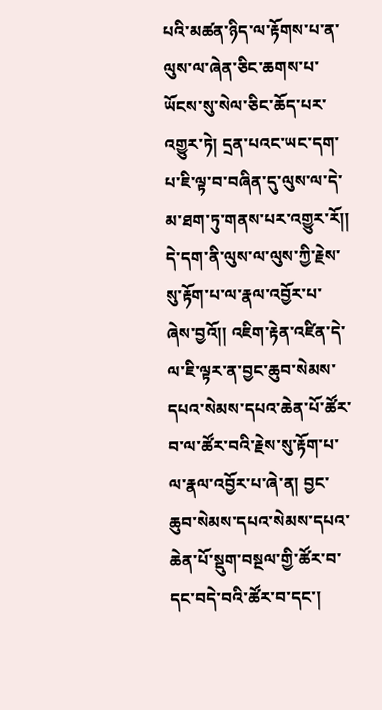པའི་མཚན་ཉིད་ལ་རྟོགས་པ་ན་ལུས་ལ་ཞེན་ཅིང་ཆགས་པ་ཡོངས་སུ་སེལ་ཅིང་ཆོད་པར་འགྱུར་ཏེ། དྲན་པའང་ཡང་དག་པ་ཇི་ལྟ་བ་བཞིན་དུ་ལུས་ལ་དེ་མ་ཐག་ཏུ་གནས་པར་འགྱུར་རོ།། དེ་དག་ནི་ལུས་ལ་ལུས་ཀྱི་རྗེས་སུ་རྟོག་པ་ལ་རྣལ་འབྱོར་པ་ཞེས་བྱའོ།། འཇིག་རྟེན་འཛིན་དེ་ལ་ཇི་ལྟར་ན་བྱང་ཆུབ་སེམས་དཔའ་སེམས་དཔའ་ཆེན་པོ་ཚོར་བ་ལ་ཚོར་བའི་རྗེས་སུ་རྟོག་པ་ལ་རྣལ་འབྱོར་པ་ཞེ་ན། བྱང་ཆུབ་སེམས་དཔའ་སེམས་དཔའ་ཆེན་པོ་སྡུག་བསྔལ་གྱི་ཚོར་བ་དང་བདེ་བའི་ཚོར་བ་དང་།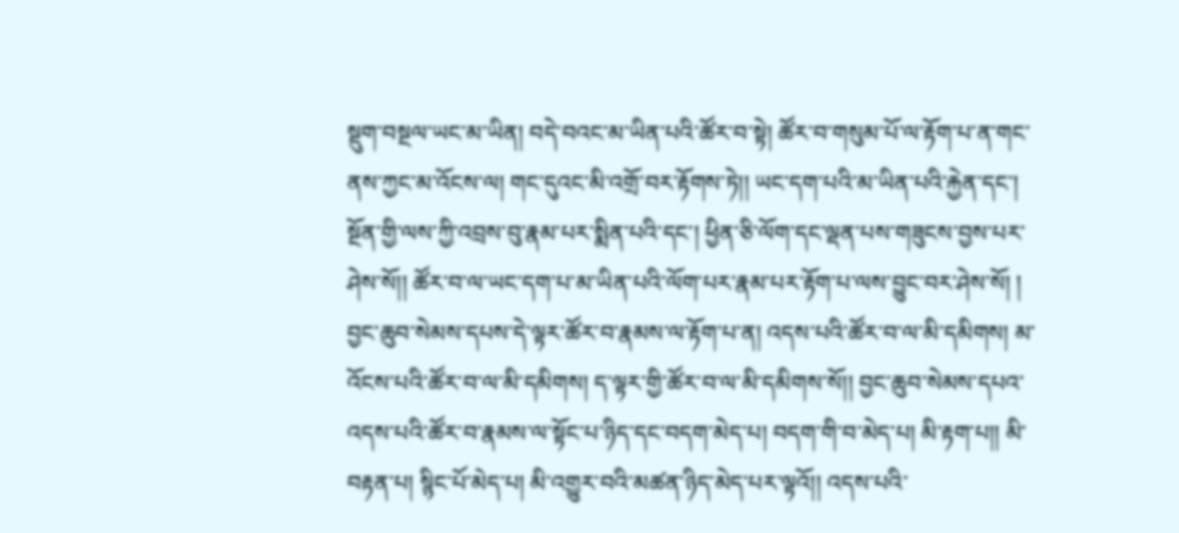སྡུག་བསྔལ་ཡང་མ་ཡིན། བདེ་བའང་མ་ཡིན་པའི་ཚོར་བ་སྟེ། ཚོར་བ་གསུམ་པོ་ལ་རྟོག་པ་ན་གང་ནས་ཀྱང་མ་འོངས་ལ། གང་དུའང་མི་འགྲོ་བར་རྟོགས་ཏེ།། ཡང་དག་པའི་མ་ཡིན་པའི་རྐྱེན་དང་། སྔོན་གྱི་ལས་ཀྱི་འབྲས་བུ་རྣམ་པར་སྨིན་པའི་དང་། ཕྱིན་ཅི་ལོག་དང་ལྡན་པས་གཟུངས་བྱས་པར་ཤེས་སོ།། ཚོར་བ་ལ་ཡང་དག་པ་མ་ཡིན་པའི་ལོག་པར་རྣམ་པར་རྟོག་པ་ལས་བྱུང་བར་ཤེས་སོ། ། བྱང་ཆུབ་སེམས་དཔས་དེ་ལྟར་ཚོར་བ་རྣམས་ལ་རྟོག་པ་ན། འདས་པའི་ཚོར་བ་ལ་མི་དམིགས། མ་འོངས་པའི་ཚོར་བ་ལ་མི་དམིགས། ད་ལྟར་གྱི་ཚོར་བ་ལ་མི་དམིགས་སོ།། བྱང་ཆུབ་སེམས་དཔའ་འདས་པའི་ཚོར་བ་རྣམས་ལ་སྟོང་པ་ཉིད་དང་བདག་མེད་པ། བདག་གི་བ་མེད་པ། མི་རྟག་པ།། མི་བརྟན་པ། སྙིང་པོ་མེད་པ། མི་འགྱུར་བའི་མཚན་ཉིད་མེད་པར་ལྟའོ།། འདས་པའི་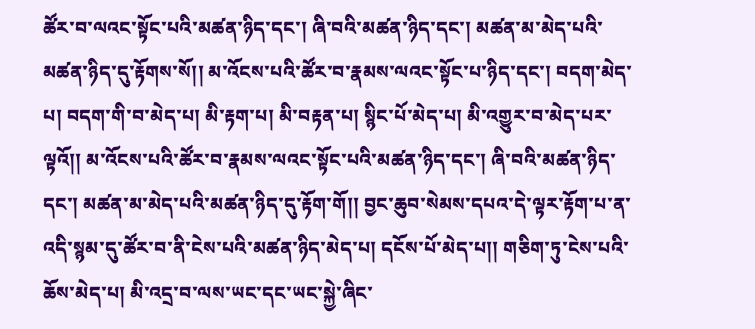ཚོར་བ་ལའང་སྟོང་པའི་མཚན་ཉིད་དང་། ཞི་བའི་མཚན་ཉིད་དང་། མཚན་མ་མེད་པའི་མཚན་ཉིད་དུ་རྟོགས་སོ།། མ་འོངས་པའི་ཚོར་བ་རྣམས་ལའང་སྟོང་པ་ཉིད་དང་། བདག་མེད་པ། བདག་གི་བ་མེད་པ། མི་རྟག་པ། མི་བརྟན་པ། སྙིང་པོ་མེད་པ། མི་འགྱུར་བ་མེད་པར་ལྟའོ།། མ་འོངས་པའི་ཚོར་བ་རྣམས་ལའང་སྟོང་པའི་མཚན་ཉིད་དང་། ཞི་བའི་མཚན་ཉིད་དང་། མཚན་མ་མེད་པའི་མཚན་ཉིད་དུ་རྟོག་གོ།། བྱང་ཆུབ་སེམས་དཔའ་དེ་ལྟར་རྟོག་པ་ན་འདི་སྙམ་དུ་ཚོར་བ་ནི་ངེས་པའི་མཚན་ཉིད་མེད་པ། དངོས་པོ་མེད་པ།། གཅིག་ཏུ་ངེས་པའི་ཆོས་མེད་པ། མི་འདྲ་བ་ལས་ཡང་དང་ཡང་སྐྱེ་ཞིང་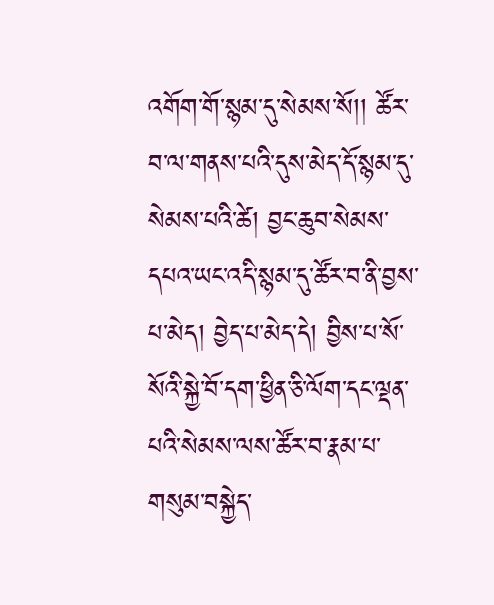འགོག་གོ་སྙམ་དུ་སེམས་སོ།། ཚོར་བ་ལ་གནས་པའི་དུས་མེད་དོ་སྙམ་དུ་སེམས་པའི་ཚེ། བྱང་ཆུབ་སེམས་དཔའ་ཡང་འདི་སྙམ་དུ་ཚོར་བ་ནི་བྱས་པ་མེད། བྱེད་པ་མེད་དེ། བྱིས་པ་སོ་སོའི་སྐྱེ་བོ་དག་ཕྱིན་ཅི་ལོག་དང་ལྡན་པའི་སེམས་ལས་ཚོར་བ་རྣམ་པ་གསུམ་བསྐྱེད་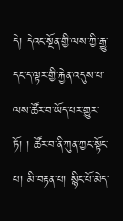དེ། དེའང་སྔོན་གྱི་ལས་ཀྱི་རྒྱུ་དང་ད་ལྟར་གྱི་རྐྱེན་འདུས་པ་ལས་ཚོར་བ་ཡོད་པར་གྱུར་ཏོ། ། ཚོར་བ་ནི་ཀུན་ཀྱང་སྟོང་པ། མི་བརྟན་པ། སྙིང་པོ་མེད་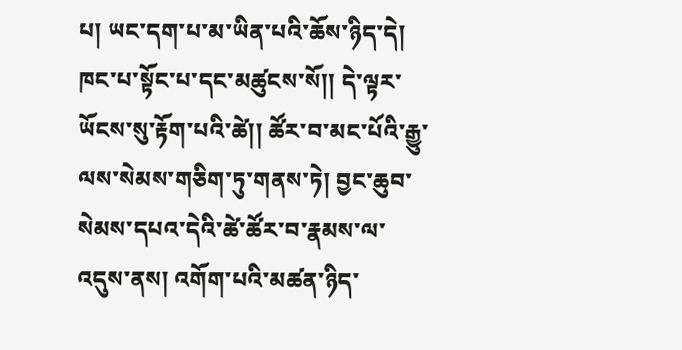པ། ཡང་དག་པ་མ་ཡིན་པའི་ཆོས་ཉིད་དེ། ཁང་པ་སྟོང་པ་དང་མཚུངས་སོ།། དེ་ལྟར་ཡོངས་སུ་རྟོག་པའི་ཚེ།། ཚོར་བ་མང་པོའི་རྒྱུ་ལས་སེམས་གཅིག་ཏུ་གནས་ཏེ། བྱང་ཆུབ་སེམས་དཔའ་དེའི་ཚེ་ཚོར་བ་རྣམས་ལ་འདུས་ནས། འགོག་པའི་མཚན་ཉིད་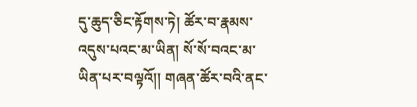དུ་ཆུད་ཅིང་རྟོགས་ཏེ། ཚོར་བ་རྣམས་འདུས་པའང་མ་ཡིན། སོ་སོ་བའང་མ་ཡིན་པར་བལྟའོ།། གཞན་ཚོར་བའི་ནང་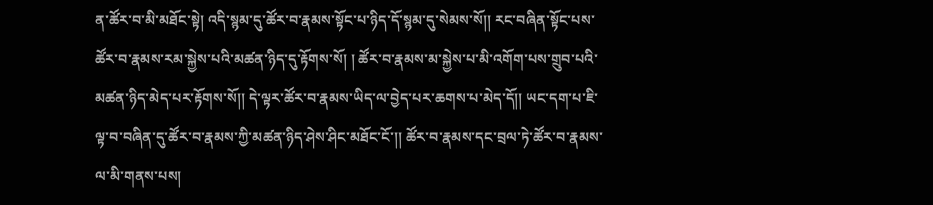ན་ཚོར་བ་མི་མཐོང་སྟེ། འདི་སྙམ་དུ་ཚོར་བ་རྣམས་སྟོང་པ་ཉིད་དོ་སྙམ་དུ་སེམས་སོ།། རང་བཞིན་སྟོང་པས་ཚོར་བ་རྣམས་རམ་སྐྱེས་པའི་མཚན་ཉིད་དུ་རྟོགས་སོ། ། ཚོར་བ་རྣམས་མ་སྐྱེས་པ་མི་འགོག་པས་གྲུབ་པའི་མཚན་ཉིད་མེད་པར་རྟོགས་སོ།། དེ་ལྟར་ཚོར་བ་རྣམས་ཡིད་ལ་བྱེད་པར་ཆགས་པ་མེད་དོ།། ཡང་དག་པ་ཇི་ལྟ་བ་བཞིན་དུ་ཚོར་བ་རྣམས་ཀྱི་མཚན་ཉིད་ཤེས་ཤིང་མཐོང་ངོ་།། ཚོར་བ་རྣམས་དང་བྲལ་ཏེ་ཚོར་བ་རྣམས་ལ་མི་གནས་པས།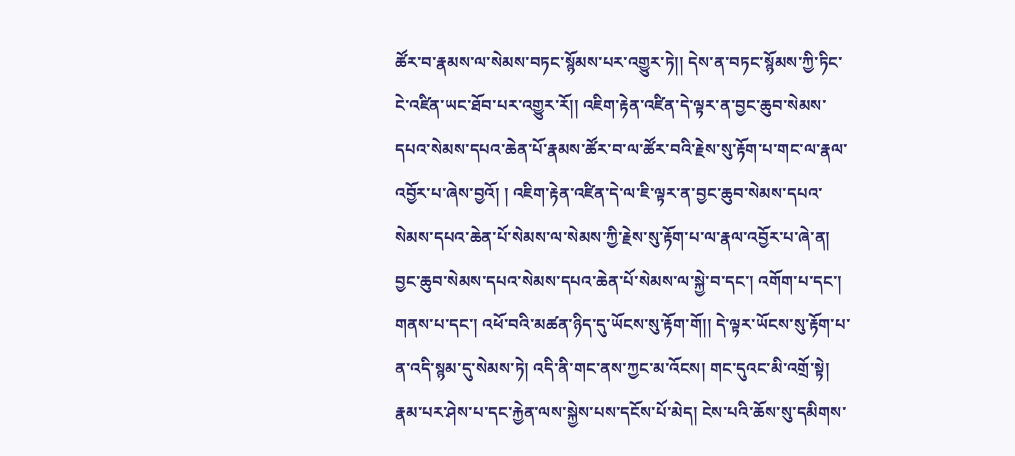ཚོར་བ་རྣམས་ལ་སེམས་བཏང་སྙོམས་པར་འགྱུར་ཏེ།། དེས་ན་བཏང་སྙོམས་ཀྱི་ཏིང་ངེ་འཛིན་ཡང་ཐོབ་པར་འགྱུར་རོ།། འཇིག་རྟེན་འཛིན་དེ་ལྟར་ན་བྱང་ཆུབ་སེམས་དཔའ་སེམས་དཔའ་ཆེན་པོ་རྣམས་ཚོར་བ་ལ་ཚོར་བའི་རྗེས་སུ་རྟོག་པ་གང་ལ་རྣལ་འབྱོར་པ་ཞེས་བྱའོ། ། འཇིག་རྟེན་འཛིན་དེ་ལ་ཇི་ལྟར་ན་བྱང་ཆུབ་སེམས་དཔའ་སེམས་དཔའ་ཆེན་པོ་སེམས་ལ་སེམས་ཀྱི་རྗེས་སུ་རྟོག་པ་ལ་རྣལ་འབྱོར་པ་ཞེ་ན། བྱང་ཆུབ་སེམས་དཔའ་སེམས་དཔའ་ཆེན་པོ་སེམས་ལ་སྐྱེ་བ་དང་། འགོག་པ་དང་། གནས་པ་དང་། འཕོ་བའི་མཚན་ཉིད་དུ་ཡོངས་སུ་རྟོག་གོ།། དེ་ལྟར་ཡོངས་སུ་རྟོག་པ་ན་འདི་སྙམ་དུ་སེམས་ཏེ། འདི་ནི་གང་ནས་ཀྱང་མ་འོངས། གང་དུའང་མི་འགྲོ་སྟེ། རྣམ་པར་ཤེས་པ་དང་རྐྱེན་ལས་སྐྱེས་པས་དངོས་པོ་མེད། ངེས་པའི་ཆོས་སུ་དམིགས་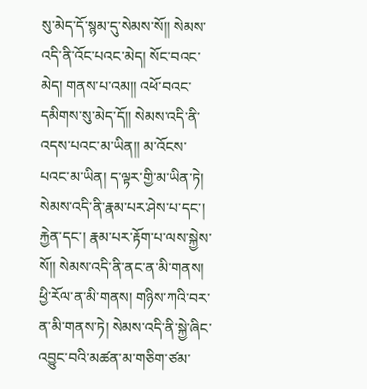སུ་མེད་དོ་སྙམ་དུ་སེམས་སོ།། སེམས་འདི་ནི་འོང་པའང་མེད། སོང་བའང་མེད། གནས་པ་འམ།། འཕོ་བའང་དམིགས་སུ་མེད་དོ།། སེམས་འདི་ནི་འདས་པའང་མ་ཡིན།། མ་འོངས་པའང་མ་ཡིན། ད་ལྟར་གྱི་མ་ཡིན་ཏེ། སེམས་འདི་ནི་རྣམ་པར་ཤེས་པ་དང་། རྐྱེན་དང་། རྣམ་པར་རྟོག་པ་ལས་སྐྱེས་སོ།། སེམས་འདི་ནི་ནང་ན་མི་གནས། ཕྱི་རོལ་ན་མི་གནས། གཉིས་ཀའི་བར་ན་མི་གནས་ཏེ། སེམས་འདི་ནི་སྐྱེ་ཞིང་འབྱུང་བའི་མཚན་མ་གཅིག་ཙམ་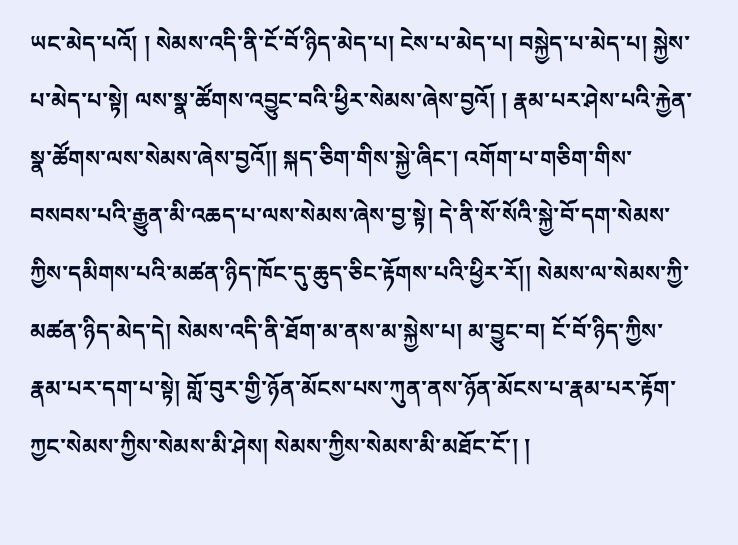ཡང་མེད་པའོ། ། སེམས་འདི་ནི་ངོ་བོ་ཉིད་མེད་པ། ངེས་པ་མེད་པ། བསྐྱེད་པ་མེད་པ། སྐྱེས་པ་མེད་པ་སྟེ། ལས་སྣ་ཚོགས་འབྱུང་བའི་ཕྱིར་སེམས་ཞེས་བྱའོ། ། རྣམ་པར་ཤེས་པའི་རྐྱེན་སྣ་ཚོགས་ལས་སེམས་ཞེས་བྱའོ།། སྐད་ཅིག་གིས་སྐྱེ་ཞིང་། འགོག་པ་གཅིག་གིས་བསབས་པའི་རྒྱུན་མི་འཆད་པ་ལས་སེམས་ཞེས་བྱ་སྟེ། དེ་ནི་སོ་སོའི་སྐྱེ་བོ་དག་སེམས་ཀྱིས་དམིགས་པའི་མཚན་ཉིད་ཁོང་དུ་ཆུད་ཅིང་རྟོགས་པའི་ཕྱིར་རོ།། སེམས་ལ་སེམས་ཀྱི་མཚན་ཉིད་མེད་དེ། སེམས་འདི་ནི་ཐོག་མ་ནས་མ་སྐྱེས་པ། མ་བྱུང་བ། ངོ་བོ་ཉིད་ཀྱིས་རྣམ་པར་དག་པ་སྟེ། གློ་བུར་གྱི་ཉོན་མོངས་པས་ཀུན་ནས་ཉོན་མོངས་པ་རྣམ་པར་རྟོག་ཀྱང་སེམས་ཀྱིས་སེམས་མི་ཤེས། སེམས་ཀྱིས་སེམས་མི་མཐོང་ངོ་། །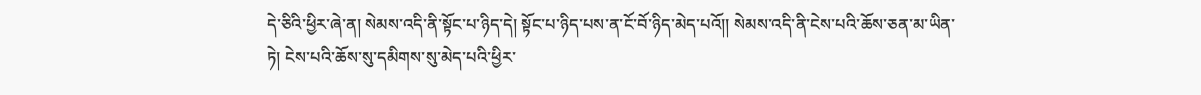དེ་ཅིའི་ཕྱིར་ཞེ་ན། སེམས་འདི་ནི་སྟོང་པ་ཉིད་དེ། སྟོང་པ་ཉིད་པས་ན་ངོ་བོ་ཉིད་མེད་པའོ།། སེམས་འདི་ནི་ངེས་པའི་ཆོས་ཅན་མ་ཡིན་ཏེ། ངེས་པའི་ཆོས་སུ་དམིགས་སུ་མེད་པའི་ཕྱིར་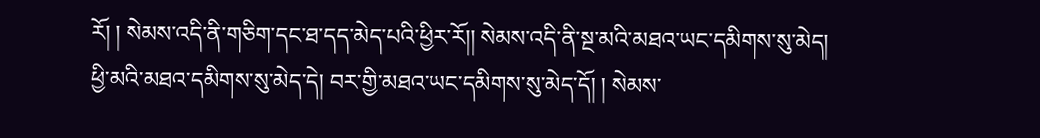རོ། ། སེམས་འདི་ནི་གཅིག་དང་ཐ་དད་མེད་པའི་ཕྱིར་རོ།། སེམས་འདི་ནི་སྔ་མའི་མཐའ་ཡང་དམིགས་སུ་མེད། ཕྱི་མའི་མཐའ་དམིགས་སུ་མེད་དེ། བར་གྱི་མཐའ་ཡང་དམིགས་སུ་མེད་དོ། ། སེམས་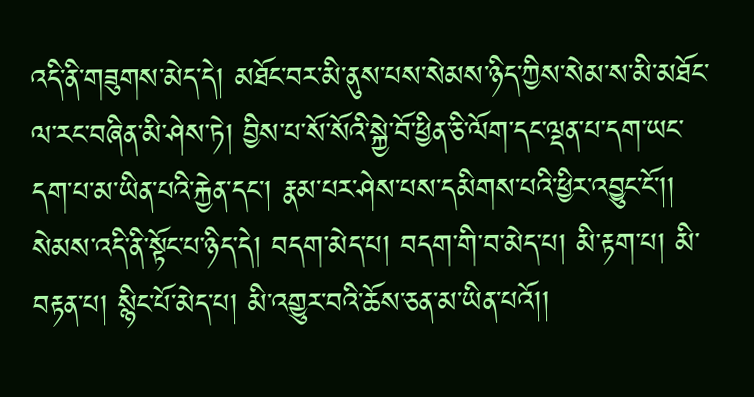འདི་ནི་གཟུགས་མེད་དེ། མཐོང་བར་མི་ནུས་པས་སེམས་ཉིད་ཀྱིས་སེམ་ས་མི་མཐོང་ལ་རང་བཞིན་མི་ཤེས་ཏེ། བྱིས་པ་སོ་སོའི་སྐྱེ་བོ་ཕྱིན་ཅི་ལོག་དང་ལྡན་པ་དག་ཡང་དག་པ་མ་ཡིན་པའི་རྐྱེན་དང་། རྣམ་པར་ཤེས་པས་དམིགས་པའི་ཕྱིར་འབྱུང་ངོ་།། སེམས་འདི་ནི་སྟོང་པ་ཉིད་དེ། བདག་མེད་པ། བདག་གི་བ་མེད་པ། མི་རྟག་པ། མི་བརྟན་པ། སྙིང་པོ་མེད་པ། མི་འགྱུར་བའི་ཆོས་ཅན་མ་ཡིན་པའོ།།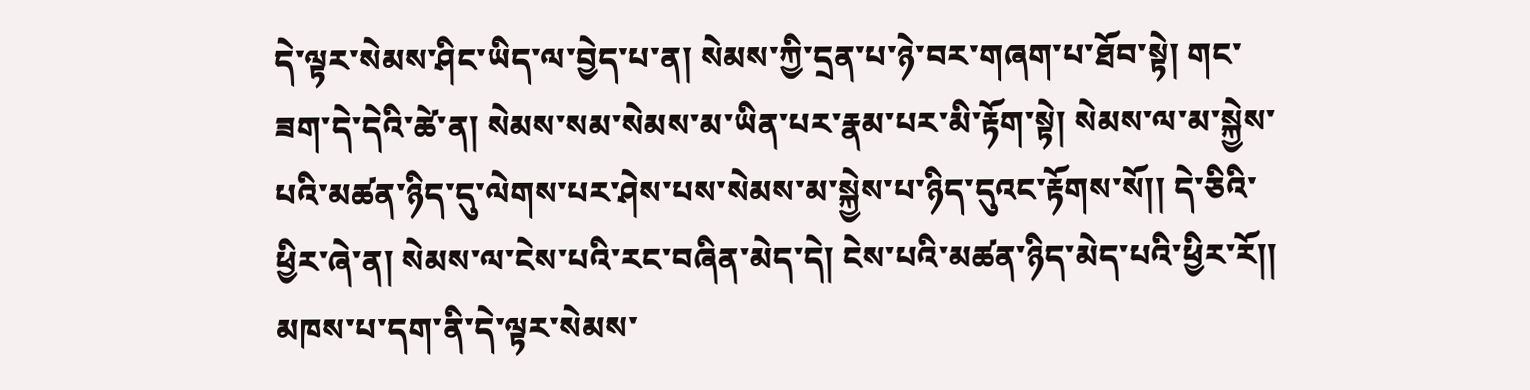དེ་ལྟར་སེམས་ཤིང་ཡིད་ལ་བྱེད་པ་ན། སེམས་ཀྱི་དྲན་པ་ཉེ་བར་གཞག་པ་ཐོབ་སྟེ། གང་ཟག་དེ་དེའི་ཚེ་ན། སེམས་སམ་སེམས་མ་ཡིན་པར་རྣམ་པར་མི་རྟོག་སྟེ། སེམས་ལ་མ་སྐྱེས་པའི་མཚན་ཉིད་དུ་ལེགས་པར་ཤེས་པས་སེམས་མ་སྐྱེས་པ་ཉིད་དུའང་རྟོགས་སོ།། དེ་ཅིའི་ཕྱིར་ཞེ་ན། སེམས་ལ་ངེས་པའི་རང་བཞིན་མེད་དེ། ངེས་པའི་མཚན་ཉིད་མེད་པའི་ཕྱིར་རོ།། མཁས་པ་དག་ནི་དེ་ལྟར་སེམས་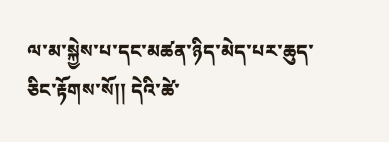ལ་མ་སྐྱེས་པ་དང་མཚན་ཉིད་མེད་པར་ཆུད་ཅིང་རྟོགས་སོ།། དེའི་ཚེ་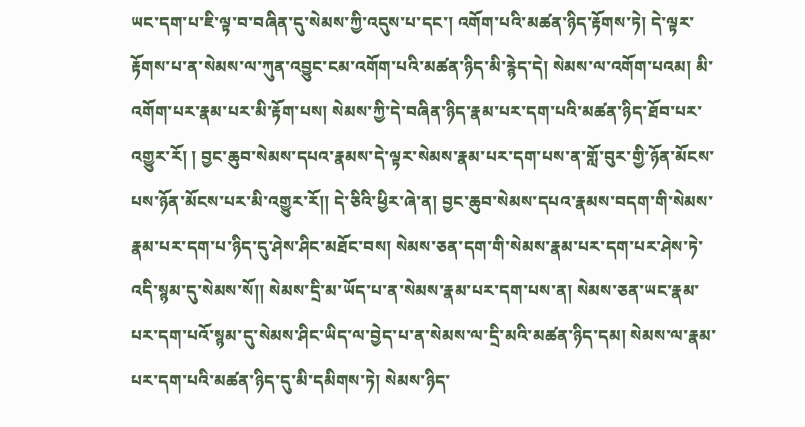ཡང་དག་པ་ཇི་ལྟ་བ་བཞིན་དུ་སེམས་ཀྱི་འདུས་པ་དང་། འགོག་པའི་མཚན་ཉིད་རྟོགས་ཏེ། དེ་ལྟར་རྟོགས་པ་ན་སེམས་ལ་ཀུན་འབྱུང་ངམ་འགོག་པའི་མཚན་ཉིད་མི་རྙེད་དེ། སེམས་ལ་འགོག་པའམ། མི་འགོག་པར་རྣམ་པར་མི་རྟོག་པས། སེམས་ཀྱི་དེ་བཞིན་ཉིད་རྣམ་པར་དག་པའི་མཚན་ཉིད་ཐོབ་པར་འགྱུར་རོ། ། བྱང་ཆུབ་སེམས་དཔའ་རྣམས་དེ་ལྟར་སེམས་རྣམ་པར་དག་པས་ན་གློ་བུར་གྱི་ཉོན་མོངས་པས་ཉོན་མོངས་པར་མི་འགྱུར་རོ།། དེ་ཅིའི་ཕྱིར་ཞེ་ན། བྱང་ཆུབ་སེམས་དཔའ་རྣམས་བདག་གི་སེམས་རྣམ་པར་དག་པ་ཉིད་དུ་ཤེས་ཤིང་མཐོང་བས། སེམས་ཅན་དག་གི་སེམས་རྣམ་པར་དག་པར་ཤེས་ཏེ་འདི་སྙམ་དུ་སེམས་སོ།། སེམས་དྲི་མ་ཡོད་པ་ན་སེམས་རྣམ་པར་དག་པས་ན། སེམས་ཅན་ཡང་རྣམ་པར་དག་པའོ་སྙམ་དུ་སེམས་ཤིང་ཡིད་ལ་བྱེད་པ་ན་སེམས་ལ་དྲི་མའི་མཚན་ཉིད་དམ། སེམས་ལ་རྣམ་པར་དག་པའི་མཚན་ཉིད་དུ་མི་དམིགས་ཏེ། སེམས་ཉིད་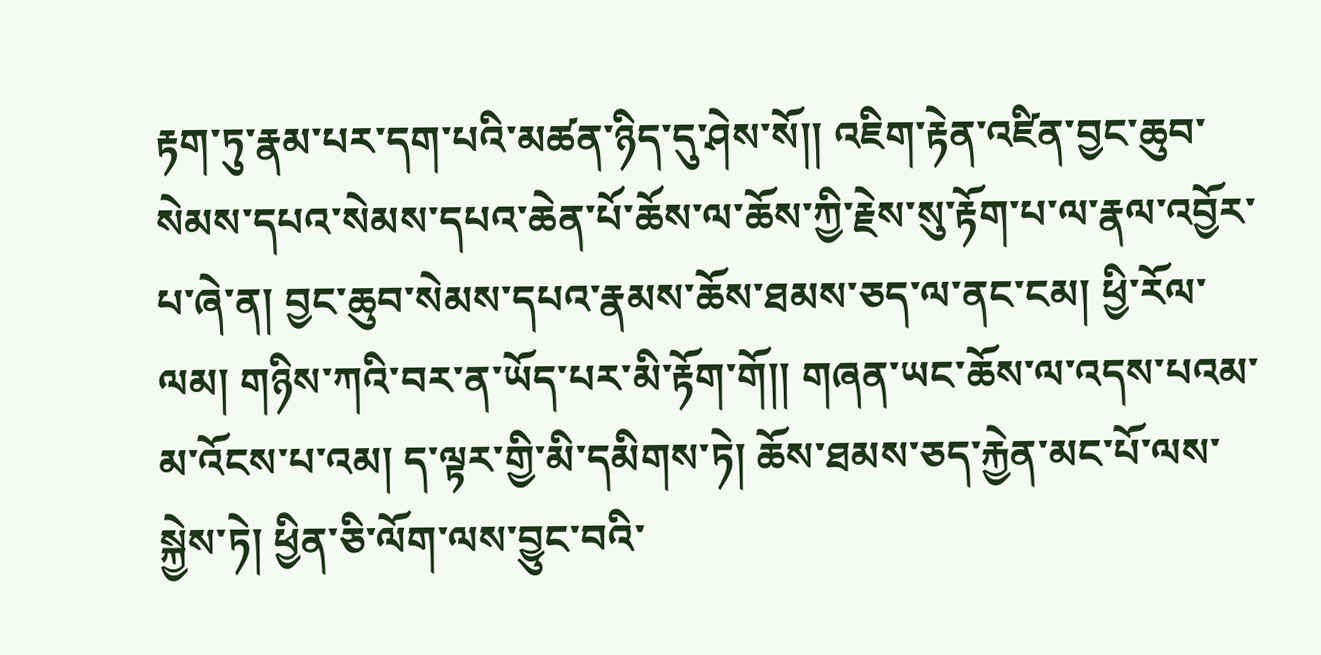རྟག་ཏུ་རྣམ་པར་དག་པའི་མཚན་ཉིད་དུ་ཤེས་སོ།། འཇིག་རྟེན་འཛིན་བྱང་ཆུབ་སེམས་དཔའ་སེམས་དཔའ་ཆེན་པོ་ཆོས་ལ་ཆོས་ཀྱི་རྗེས་སུ་རྟོག་པ་ལ་རྣལ་འབྱོར་པ་ཞེ་ན། བྱང་ཆུབ་སེམས་དཔའ་རྣམས་ཆོས་ཐམས་ཅད་ལ་ནང་ངམ། ཕྱི་རོལ་ལམ། གཉིས་ཀའི་བར་ན་ཡོད་པར་མི་རྟོག་གོ།། གཞན་ཡང་ཆོས་ལ་འདས་པའམ་མ་འོངས་པ་འམ། ད་ལྟར་གྱི་མི་དམིགས་ཏེ། ཆོས་ཐམས་ཅད་རྐྱེན་མང་པོ་ལས་སྐྱེས་ཏེ། ཕྱིན་ཅི་ལོག་ལས་བྱུང་བའི་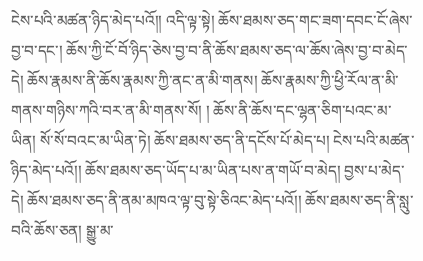ངེས་པའི་མཚན་ཉིད་མེད་པའོ།། འདི་ལྟ་སྟེ། ཆོས་ཐམས་ཅད་གང་ཟག་དབང་ངོ་ཞེས་བྱ་བ་དང་། ཆོས་ཀྱི་ངོ་བོ་ཉིད་ཅེས་བྱ་བ་ནི་ཆོས་ཐམས་ཅད་ལ་ཆོས་ཞེས་བྱ་བ་མེད་དེ། ཆོས་རྣམས་ནི་ཆོས་རྣམས་ཀྱི་ནང་ན་མི་གནས། ཆོས་རྣམས་ཀྱི་ཕྱི་རོལ་ན་མི་གནས་གཉིས་ཀའི་བར་ན་མི་གནས་སོ། ། ཆོས་ནི་ཆོས་དང་ལྷན་ཅིག་པའང་མ་ཡིན། སོ་སོ་བའང་མ་ཡིན་ཏེ། ཆོས་ཐམས་ཅད་ནི་དངོས་པོ་མེད་པ། ངེས་པའི་མཚན་ཉིད་མེད་པའོ།། ཆོས་ཐམས་ཅད་ཡོད་པ་མ་ཡིན་པས་ན་གཡོ་བ་མེད། བྱས་པ་མེད་དེ། ཆོས་ཐམས་ཅད་ནི་ནམ་མཁའ་ལྟ་བུ་སྟེ་ཅིའང་མེད་པའོ།། ཆོས་ཐམས་ཅད་ནི་སླུ་བའི་ཆོས་ཅན། སྒྱུ་མ་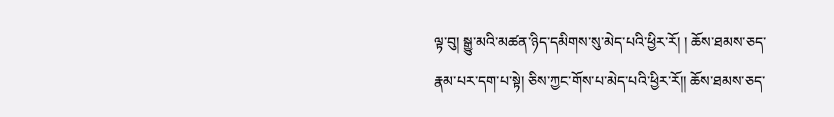ལྟ་བུ། སྒྱུ་མའི་མཚན་ཉིད་དམིགས་སུ་མེད་པའི་ཕྱིར་རོ། ། ཆོས་ཐམས་ཅད་རྣམ་པར་དག་པ་སྟེ། ཅིས་ཀྱང་གོས་པ་མེད་པའི་ཕྱིར་རོ།། ཆོས་ཐམས་ཅད་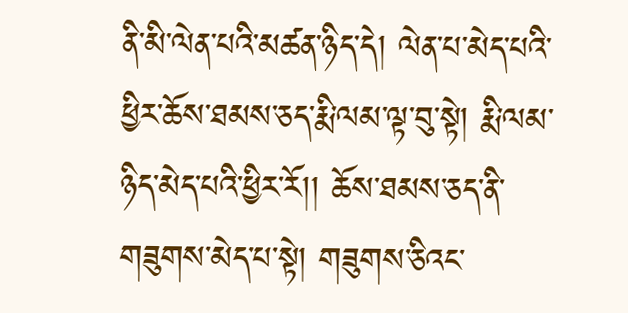ནི་མི་ལེན་པའི་མཚན་ཉིད་དེ། ལེན་པ་མེད་པའི་ཕྱིར་ཆོས་ཐམས་ཅད་རྨི་ལམ་ལྟ་བུ་སྟེ། རྨི་ལམ་ཉིད་མེད་པའི་ཕྱིར་རོ།། ཆོས་ཐམས་ཅད་ནི་གཟུགས་མེད་པ་སྟེ། གཟུགས་ཅིའང་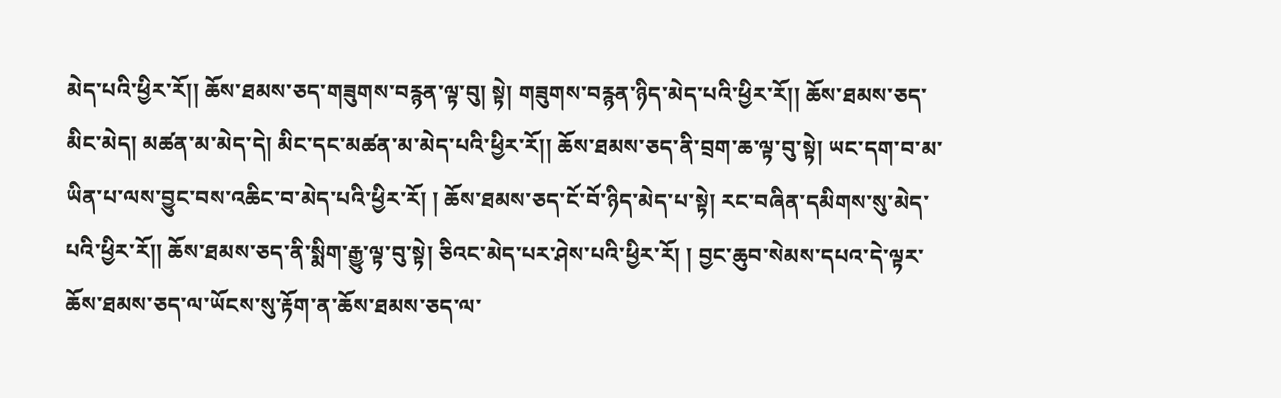མེད་པའི་ཕྱིར་རོ།། ཆོས་ཐམས་ཅད་གཟུགས་བརྙན་ལྟ་བུ། སྟེ། གཟུགས་བརྙན་ཉིད་མེད་པའི་ཕྱིར་རོ།། ཆོས་ཐམས་ཅད་མིང་མེད། མཚན་མ་མེད་དེ། མིང་དང་མཚན་མ་མེད་པའི་ཕྱིར་རོ།། ཆོས་ཐམས་ཅད་ནི་བྲག་ཆ་ལྟ་བུ་སྟེ། ཡང་དག་བ་མ་ཡིན་པ་ལས་བྱུང་བས་འཆིང་བ་མེད་པའི་ཕྱིར་རོ། ། ཆོས་ཐམས་ཅད་ངོ་བོ་ཉིད་མེད་པ་སྟེ། རང་བཞིན་དམིགས་སུ་མེད་པའི་ཕྱིར་རོ།། ཆོས་ཐམས་ཅད་ནི་སྨིག་རྒྱུ་ལྟ་བུ་སྟེ། ཅིའང་མེད་པར་ཤེས་པའི་ཕྱིར་རོ། ། བྱང་ཆུབ་སེམས་དཔའ་དེ་ལྟར་ཆོས་ཐམས་ཅད་ལ་ཡོངས་སུ་རྟོག་ན་ཆོས་ཐམས་ཅད་ལ་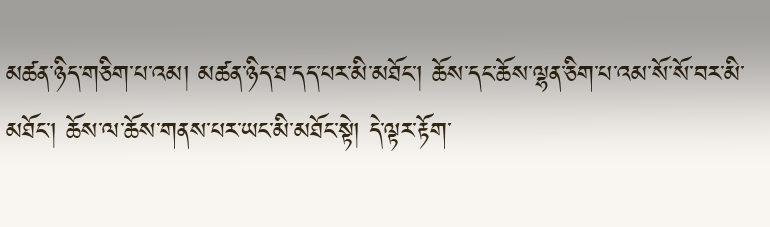མཚན་ཉིད་གཅིག་པ་འམ། མཚན་ཉིད་ཐ་དད་པར་མི་མཐོང་། ཆོས་དང་ཆོས་ལྷན་ཅིག་པ་འམ་སོ་སོ་བར་མི་མཐོང་། ཆོས་ལ་ཆོས་གནས་པར་ཡང་མི་མཐོང་སྟེ། དེ་ལྟར་རྟོག་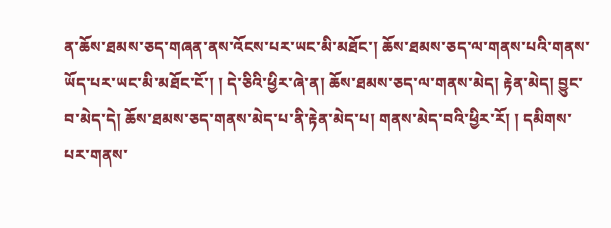ན་ཆོས་ཐམས་ཅད་གཞན་ནས་འོངས་པར་ཡང་མི་མཐོང་། ཆོས་ཐམས་ཅད་ལ་གནས་པའི་གནས་ཡོད་པར་ཡང་མི་མཐོང་ངོ་། ། དེ་ཅིའི་ཕྱིར་ཞེ་ན། ཆོས་ཐམས་ཅད་ལ་གནས་མེད། རྟེན་མེད། བྱུང་བ་མེད་དེ། ཆོས་ཐམས་ཅད་གནས་མེད་པ་ནི་རྟེན་མེད་པ། གནས་མེད་བའི་ཕྱིར་རོ། ། དམིགས་པར་གནས་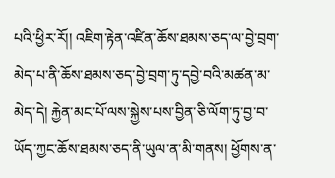པའི་ཕྱིར་རོ།། འཇིག་རྟེན་འཛིན་ཆོས་ཐམས་ཅད་ལ་བྱེ་བྲག་མེད་པ་ནི་ཆོས་ཐམས་ཅད་བྱེ་བྲག་ཏུ་དབྱེ་བའི་མཚན་མ་མེད་དེ། རྐྱེན་མང་པོ་ལས་སྐྱེས་པས་བྱིན་ཅི་ལོག་ཏུ་བྱ་བ་ཡོད་ཀྱང་ཆོས་ཐམས་ཅད་ནི་ཡུལ་ན་མི་གནས། ཕྱོགས་ན་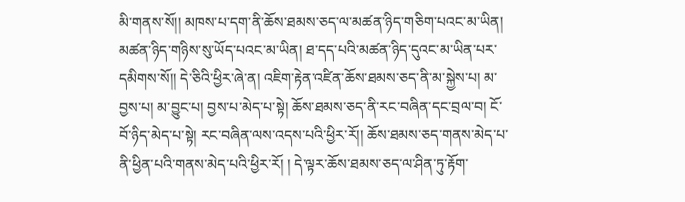མི་གནས་སོ།། མཁས་པ་དག་ནི་ཆོས་ཐམས་ཅད་ལ་མཚན་ཉིད་གཅིག་པའང་མ་ཡིན། མཚན་ཉིད་གཉིས་སུ་ཡོད་པའང་མ་ཡིན། ཐ་དད་པའི་མཚན་ཉིད་དུའང་མ་ཡིན་པར་དམིགས་སོ།། དེ་ཅིའི་ཕྱིར་ཞེ་ན། འཇིག་རྟེན་འཛིན་ཆོས་ཐམས་ཅད་ནི་མ་སྐྱེས་པ། མ་བྱས་པ། མ་བྱུང་པ། བྱས་པ་མེད་པ་སྟེ། ཆོས་ཐམས་ཅད་ནི་རང་བཞིན་དང་བྲལ་བ། ངོ་བོ་ཉིད་མེད་པ་སྟེ། རང་བཞིན་ལས་འདས་པའི་ཕྱིར་རོ།། ཆོས་ཐམས་ཅད་གནས་མེད་པ་ནི་ཕྱིན་པའི་གནས་མེད་པའི་ཕྱིར་རོ། ། དེ་ལྟར་ཆོས་ཐམས་ཅད་ལ་ཤིན་ཏུ་རྟོག་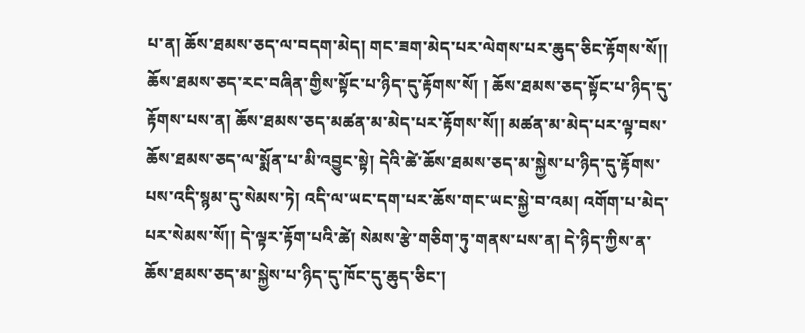པ་ན། ཆོས་ཐམས་ཅད་ལ་བདག་མེད། གང་ཟག་མེད་པར་ལེགས་པར་ཆུད་ཅིང་རྟོགས་སོ།། ཆོས་ཐམས་ཅད་རང་བཞིན་གྱིས་སྟོང་པ་ཉིད་དུ་རྟོགས་སོ། ། ཆོས་ཐམས་ཅད་སྟོང་པ་ཉིད་དུ་རྟོགས་པས་ན། ཆོས་ཐམས་ཅད་མཚན་མ་མེད་པར་རྟོགས་སོ།། མཚན་མ་མེད་པར་ལྟ་བས་ཆོས་ཐམས་ཅད་ལ་སྨོན་པ་མི་འབྱུང་སྟེ། དེའི་ཚེ་ཆོས་ཐམས་ཅད་མ་སྐྱེས་པ་ཉིད་དུ་རྟོགས་པས་འདི་སྙམ་དུ་སེམས་ཏེ། འདི་ལ་ཡང་དག་པར་ཆོས་གང་ཡང་སྐྱེ་བ་འམ། འགོག་པ་མེད་པར་སེམས་སོ།། དེ་ལྟར་རྟོག་པའི་ཚེ། སེམས་རྩེ་གཅིག་ཏུ་གནས་པས་ན། དེ་ཉིད་ཀྱིས་ན་ཆོས་ཐམས་ཅད་མ་སྐྱེས་པ་ཉིད་དུ་ཁོང་དུ་ཆུད་ཅིང་།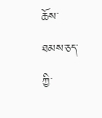ཆོས་ཐམས་ཅད་ཀྱི་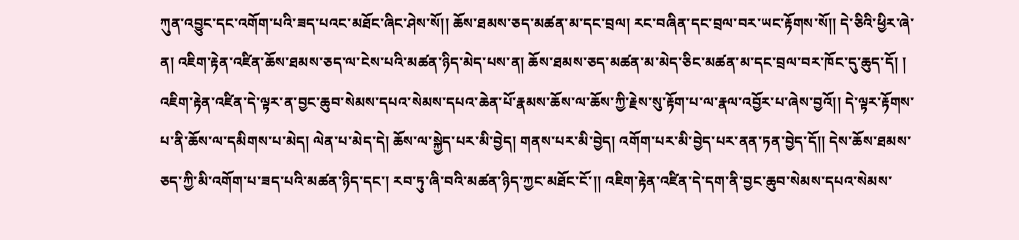ཀུན་འབྱུང་དང་འགོག་པའི་ཟད་པའང་མཐོང་ཞིང་ཤེས་སོ།། ཆོས་ཐམས་ཅད་མཚན་མ་དང་བྲལ། རང་བཞིན་དང་བྲལ་བར་ཡང་རྟོགས་སོ།། དེ་ཅིའི་ཕྱིར་ཞེ་ན། འཇིག་རྟེན་འཛིན་ཆོས་ཐམས་ཅད་ལ་ངེས་པའི་མཚན་ཉིད་མེད་པས་ན། ཆོས་ཐམས་ཅད་མཚན་མ་མེད་ཅིང་མཚན་མ་དང་བྲལ་བར་ཁོང་དུ་ཆུད་དོ། ། འཇིག་རྟེན་འཛིན་དེ་ལྟར་ན་བྱང་ཆུབ་སེམས་དཔའ་སེམས་དཔའ་ཆེན་པོ་རྣམས་ཆོས་ལ་ཆོས་ཀྱི་རྗེས་སུ་རྟོག་པ་ལ་རྣལ་འབྱོར་པ་ཞེས་བྱའོ།། དེ་ལྟར་རྟོགས་པ་ནི་ཆོས་ལ་དམིགས་པ་མེད། ལེན་པ་མེད་དེ། ཆོས་ལ་སྐྱེད་པར་མི་བྱེད། གནས་པར་མི་བྱེད། འགོག་པར་མི་བྱེད་པར་ནན་ཏན་བྱེད་དོ།། དེས་ཆོས་ཐམས་ཅད་ཀྱི་མི་འགོག་པ་ཟད་པའི་མཚན་ཉིད་དང་། རབ་ཏུ་ཞི་བའི་མཚན་ཉིད་ཀྱང་མཐོང་ངོ་།། འཇིག་རྟེན་འཛིན་དེ་དག་ནི་བྱང་ཆུབ་སེམས་དཔའ་སེམས་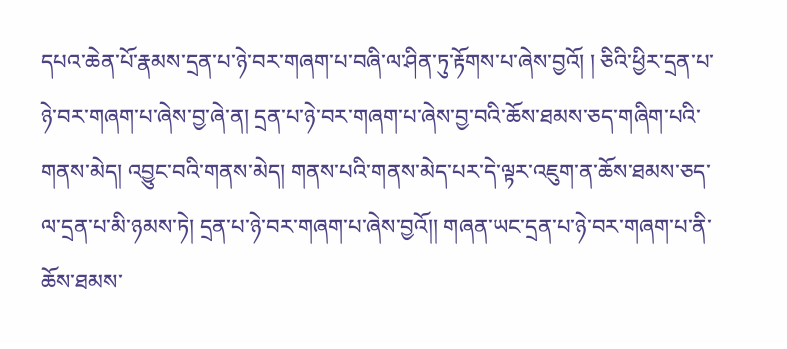དཔའ་ཆེན་པོ་རྣམས་དྲན་པ་ཉེ་བར་གཞག་པ་བཞི་ལ་ཤིན་ཏུ་རྟོགས་པ་ཞེས་བྱའོ། ། ཅིའི་ཕྱིར་དྲན་པ་ཉེ་བར་གཞག་པ་ཞེས་བྱ་ཞེ་ན། དྲན་པ་ཉེ་བར་གཞག་པ་ཞེས་བྱ་བའི་ཆོས་ཐམས་ཅད་གཞིག་པའི་གནས་མེད། འབྱུང་བའི་གནས་མེད། གནས་པའི་གནས་མེད་པར་དེ་ལྟར་འཇུག་ན་ཆོས་ཐམས་ཅད་ལ་དྲན་པ་མི་ཉམས་ཏེ། དྲན་པ་ཉེ་བར་གཞག་པ་ཞེས་བྱའོ།། གཞན་ཡང་དྲན་པ་ཉེ་བར་གཞག་པ་ནི་ཆོས་ཐམས་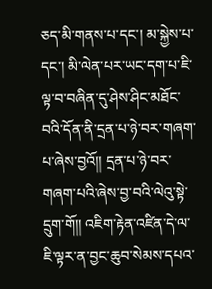ཅད་མི་གནས་པ་དང་། མ་སྐྱེས་པ་དང་། མི་ལེན་པར་ཡང་དག་པ་ཇི་ལྟ་བ་བཞིན་དུ་ཤེས་ཤིང་མཐོང་བའི་དོན་ནི་དྲན་པ་ཉེ་བར་གཞག་པ་ཞེས་བྱའོ།། དྲན་པ་ཉེ་བར་གཞག་པའི་ཞེས་བྱ་བའི་ལེའུ་སྟེ་དྲུག་གོ།། འཇིག་རྟེན་འཛིན་དེ་ལ་ཇི་ལྟར་ན་བྱང་ཆུབ་སེམས་དཔའ་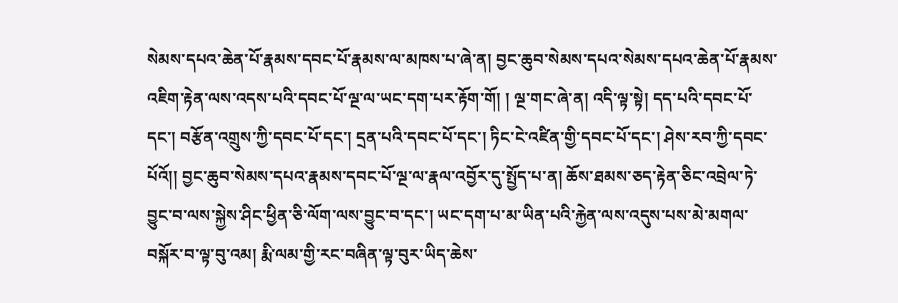སེམས་དཔའ་ཆེན་པོ་རྣམས་དབང་པོ་རྣམས་ལ་མཁས་པ་ཞེ་ན། བྱང་ཆུབ་སེམས་དཔའ་སེམས་དཔའ་ཆེན་པོ་རྣམས་འཇིག་རྟེན་ལས་འདས་པའི་དབང་པོ་ལྔ་ལ་ཡང་དག་པར་རྟོག་གོ། ། ལྔ་གང་ཞེ་ན། འདི་ལྟ་སྟེ། དད་པའི་དབང་པོ་དང་། བརྩོན་འགྲུས་ཀྱི་དབང་པོ་དང་། དྲན་པའི་དབང་པོ་དང་། ཏིང་ངེ་འཛིན་གྱི་དབང་པོ་དང་། ཤེས་རབ་ཀྱི་དབང་པོའོ།། བྱང་ཆུབ་སེམས་དཔའ་རྣམས་དབང་པོ་ལྔ་ལ་རྣལ་འབྱོར་དུ་སྤྱོད་པ་ན། ཆོས་ཐམས་ཅད་རྟེན་ཅིང་འབྲེལ་ཏེ་བྱུང་བ་ལས་སྐྱེས་ཤིང་ཕྱིན་ཅི་ལོག་ལས་བྱུང་བ་དང་། ཡང་དག་པ་མ་ཡིན་པའི་རྐྱེན་ལས་འདུས་པས་མེ་མགལ་བསྐོར་བ་ལྟ་བུ་འམ། རྨི་ལམ་གྱི་རང་བཞིན་ལྟ་བུར་ཡིད་ཆེས་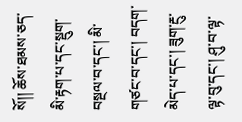སོ།། ཆོས་ཐམས་ཅད་མི་རྟག་པ་དང་སྡུག་བསྔལ་བ་དང་། མི་གཙང་བ་དང་། བདག་མེད་པ་དང་། ཟུག་རྔུ་ལྟ་བུ་དང་། ཤུ་བ་ལྟ་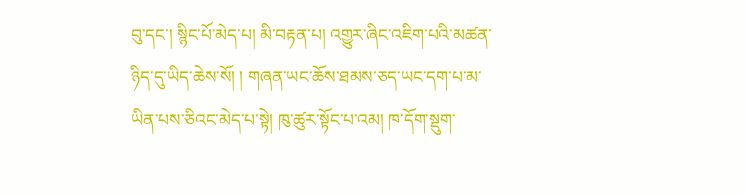བུ་དང་། སྙིང་པོ་མེད་པ། མི་བརྟན་པ། འགྱུར་ཞིང་འཇིག་པའི་མཚན་ཉིད་དུ་ཡིད་ཆེས་སོ། ། གཞན་ཡང་ཆོས་ཐམས་ཅད་ཡང་དག་པ་མ་ཡིན་པས་ཅིའང་མེད་པ་སྟེ། ཁུ་ཚུར་སྟོང་པ་འམ། ཁ་དོག་སྡུག་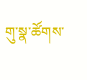གུ་སྣ་ཚོགས་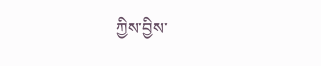ཀྱིས་བྱིས་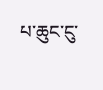པ་ཆུང་ངུ་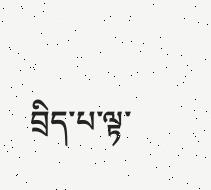བྲིད་པ་ལྟ་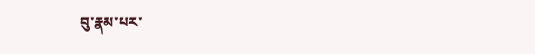བུ་རྣམ་པར་